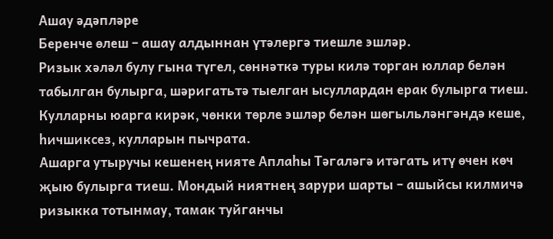Ашау әдәпләре
Беренче өлеш – ашау алдыннан үтәлергә тиешле эшләр.
Ризык хәләл булу гына түгел, сөннәткә туры килә торган юллар белән табылган булырга, шәригатьтә тыелган ысуллардан ерак булырга тиеш.
Кулларны юарга кирәк, чөнки төрле эшләр белән шөгыльләнгәндә кеше, һичшиксез, кулларын пычрата.
Ашарга утыручы кешенең нияте Аплаһы Тәгаләгә итәгать итү өчен көч җыю булырга тиеш. Мондый ниятнең зарури шарты – ашыйсы килмичә ризыкка тотынмау, тамак туйганчы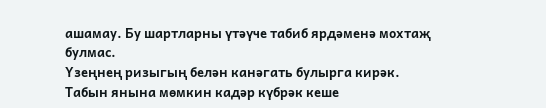ашамау. Бу шартларны үтәүче табиб ярдәменә мохтаҗ булмас.
Үзеңнең ризыгың белән канәгать булырга кирәк.
Табын янына мөмкин кадәр күбрәк кеше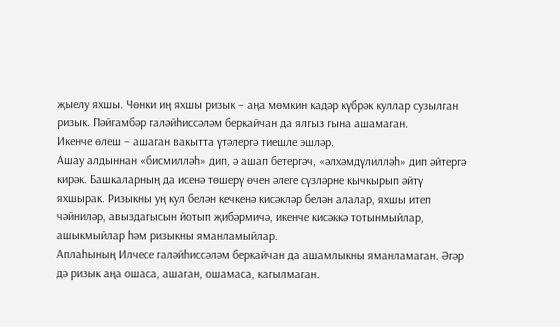җыелу яхшы. Чөнки иң яхшы ризык – аңа мөмкин кадәр күбрәк куллар сузылган ризык. Пәйгамбәр галәйһиссәләм беркайчан да ялгыз гына ашамаган.
Икенче өлеш – ашаган вакытта үтәлергә тиешле эшләр.
Ашау алдыннан «бисмилләһ» дип, ә ашап бетергәч, «әлхәмдүлилләһ» дип әйтергә кирәк. Башкаларның да исенә төшерү өчен әлеге сүзләрне кычкырып әйтү яхшырак. Ризыкны уң кул белән кечкенә кисәкләр белән алалар, яхшы итеп чәйниләр, авыздагысын йотып җибәрмичә, икенче кисәккә тотынмыйлар, ашыкмыйлар һәм ризыкны яманламыйлар.
Аплаһының Илчесе галәйһиссәләм беркайчан да ашамлыкны яманламаган. Әгәр дә ризык аңа ошаса, ашаган, ошамаса, кагылмаган.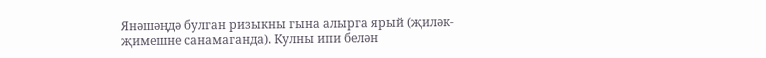Янәшәңдә булган ризыкны гына алырга ярый (җиләк-җимешне санамаганда). Кулны ипи белән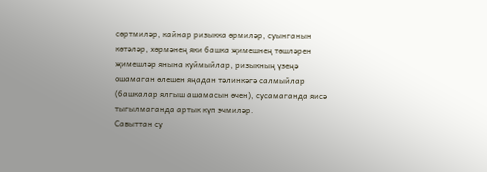сөртмиләр, кайнар ризыкка өрмиләр, суынганын көтәләр, хөрмәнең яки башка җимешнең төшләрен җимешләр янына куймыйлар, ризыкның үзеңә ошамаган өлешен яңадан тәлинкәгә салмыйлар (башкалар ялгыш ашамасын өчен), сусамаганда яисә тыгылмаганда артык күп эчмиләр.
Савыттан су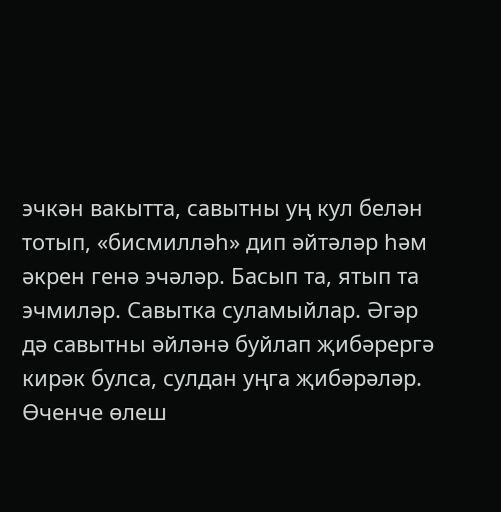эчкән вакытта, савытны уң кул белән тотып, «бисмилләһ» дип әйтәләр һәм әкрен генә эчәләр. Басып та, ятып та эчмиләр. Савытка суламыйлар. Әгәр дә савытны әйләнә буйлап җибәрергә кирәк булса, сулдан уңга җибәрәләр.
Өченче өлеш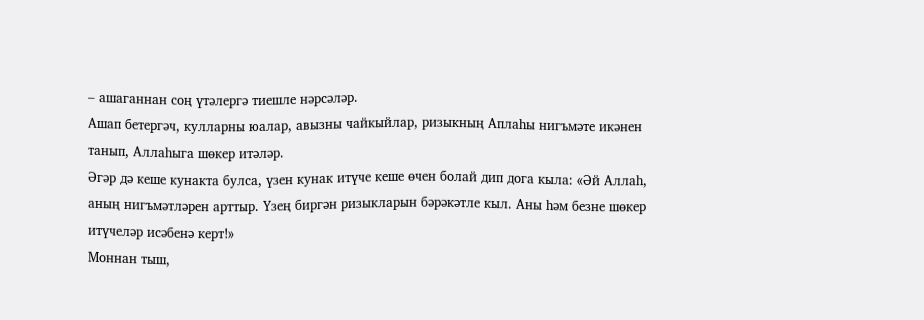– ашаганнан соң үтәлергә тиешле нәрсәләр.
Ашап бетергәч, кулларны юалар, авызны чайкыйлар, ризыкның Аплаһы нигъмәте икәнен танып, Аллаһыга шөкер итәләр.
Әгәр дә кеше кунакта булса, үзен кунак итүче кеше өчен болай дип дога кыла: «Әй Аллаһ, аның нигъмәтләрен арттыр. Үзең биргән ризыкларын бәрәкәтле кыл. Аны һәм безне шөкер итүчеләр исәбенә керт!»
Моннан тыш,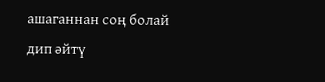ашаганнан соң болай дип әйтү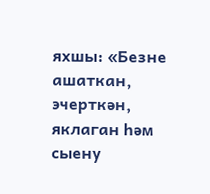яхшы: «Безне ашаткан, эчерткән, яклаган һәм сыену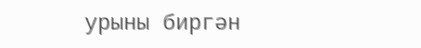урыны биргән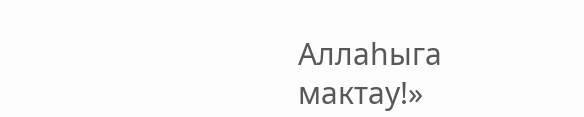Аллаһыга мактау!»